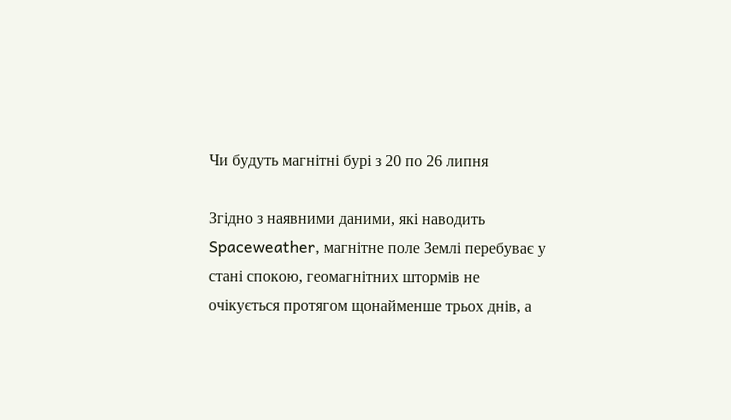Чи будуть магнітні бурі з 20 по 26 липня

Згідно з наявними даними, які наводить Spaceweather, магнітне поле Землі перебуває у стані спокою, геомагнітних штормів не очікується протягом щонайменше трьох днів, а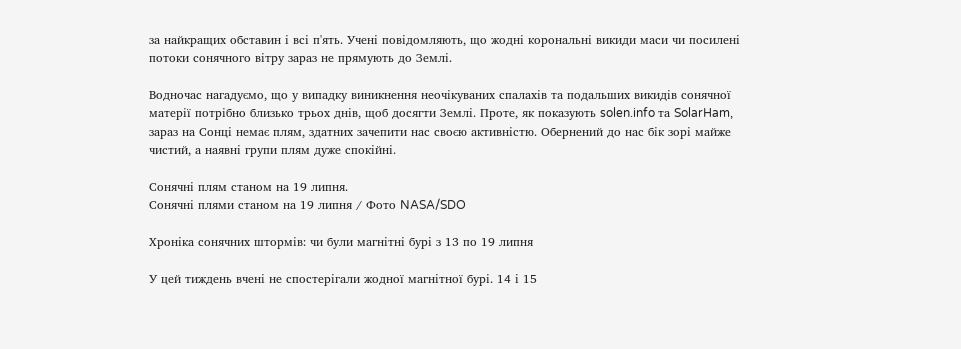за найкращих обставин і всі п'ять. Учені повідомляють, що жодні корональні викиди маси чи посилені потоки сонячного вітру зараз не прямують до Землі.

Водночас нагадуємо, що у випадку виникнення неочікуваних спалахів та подальших викидів сонячної матерії потрібно близько трьох днів, щоб досягти Землі. Проте, як показують solen.info та SolarHam, зараз на Сонці немає плям, здатних зачепити нас своєю активністю. Обернений до нас бік зорі майже чистий, а наявні групи плям дуже спокійні.

Сонячні плям станом на 19 липня.
Сонячні плями станом на 19 липня / Фото NASA/SDO

Хроніка сонячних штормів: чи були магнітні бурі з 13 по 19 липня

У цей тиждень вчені не спостерігали жодної магнітної бурі. 14 і 15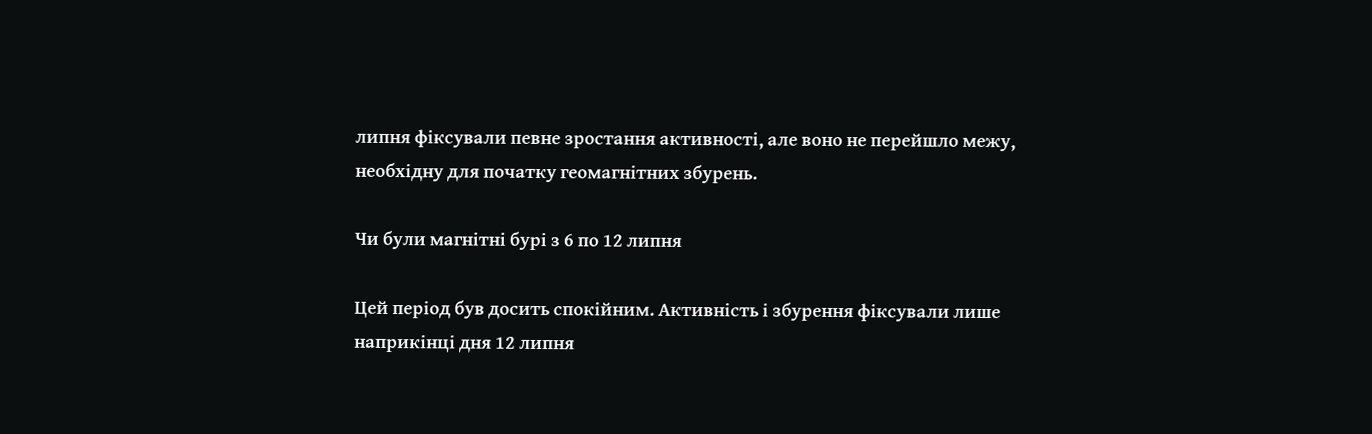липня фіксували певне зростання активності, але воно не перейшло межу, необхідну для початку геомагнітних збурень.

Чи були магнітні бурі з 6 по 12 липня

Цей період був досить спокійним. Активність і збурення фіксували лише наприкінці дня 12 липня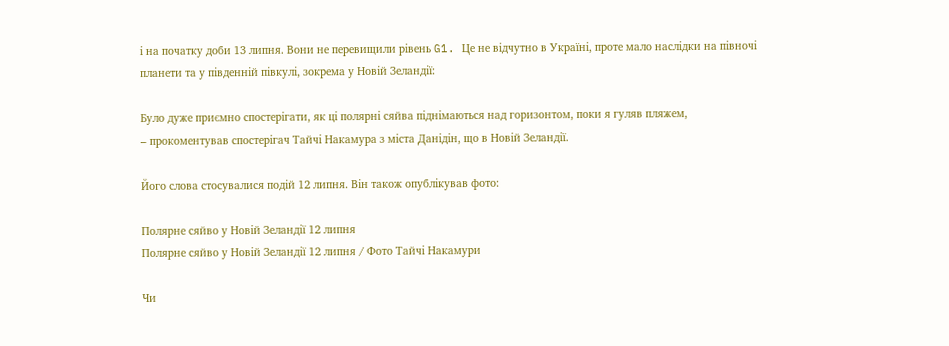і на початку доби 13 липня. Вони не перевищили рівень G1. Це не відчутно в Україні, проте мало наслідки на півночі планети та у південній півкулі, зокрема у Новій Зеландії:

Було дуже приємно спостерігати, як ці полярні сяйва піднімаються над горизонтом, поки я гуляв пляжем,
– прокоментував спостерігач Тайчі Накамура з міста Данідін, що в Новій Зеландії.

Його слова стосувалися подій 12 липня. Він також опублікував фото:

Полярне сяйво у Новій Зеландії 12 липня
Полярне сяйво у Новій Зеландії 12 липня / Фото Тайчі Накамури

Чи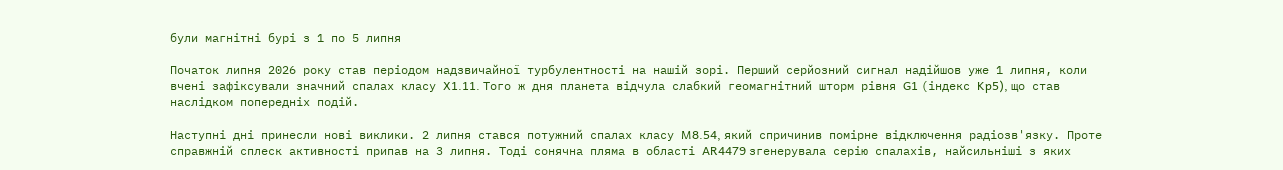були магнітні бурі з 1 по 5 липня

Початок липня 2026 року став періодом надзвичайної турбулентності на нашій зорі. Перший серйозний сигнал надійшов уже 1 липня, коли вчені зафіксували значний спалах класу X1.11. Того ж дня планета відчула слабкий геомагнітний шторм рівня G1 (індекс Kp5), що став наслідком попередніх подій.

Наступні дні принесли нові виклики. 2 липня стався потужний спалах класу M8.54, який спричинив помірне відключення радіозв'язку. Проте справжній сплеск активності припав на 3 липня. Тоді сонячна пляма в області AR4479 згенерувала серію спалахів, найсильніші з яких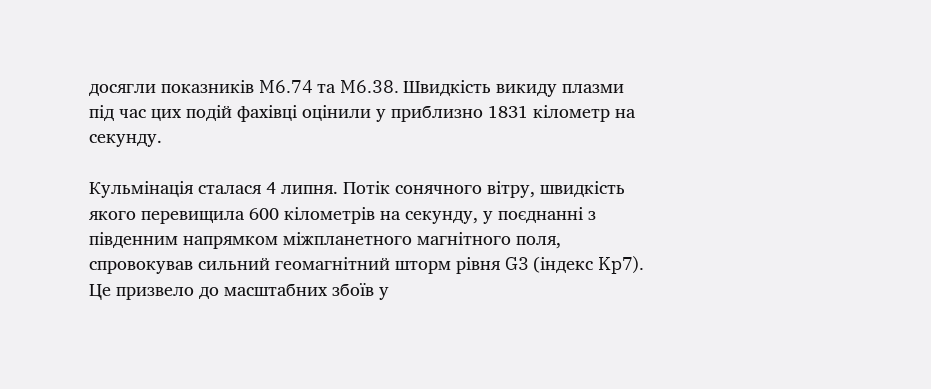досягли показників M6.74 та M6.38. Швидкість викиду плазми під час цих подій фахівці оцінили у приблизно 1831 кілометр на секунду.

Кульмінація сталася 4 липня. Потік сонячного вітру, швидкість якого перевищила 600 кілометрів на секунду, у поєднанні з південним напрямком міжпланетного магнітного поля, спровокував сильний геомагнітний шторм рівня G3 (індекс Kp7). Це призвело до масштабних збоїв у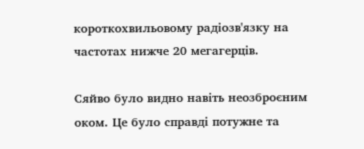короткохвильовому радіозв'язку на частотах нижче 20 мегагерців.

Сяйво було видно навіть неозброєним оком. Це було справді потужне та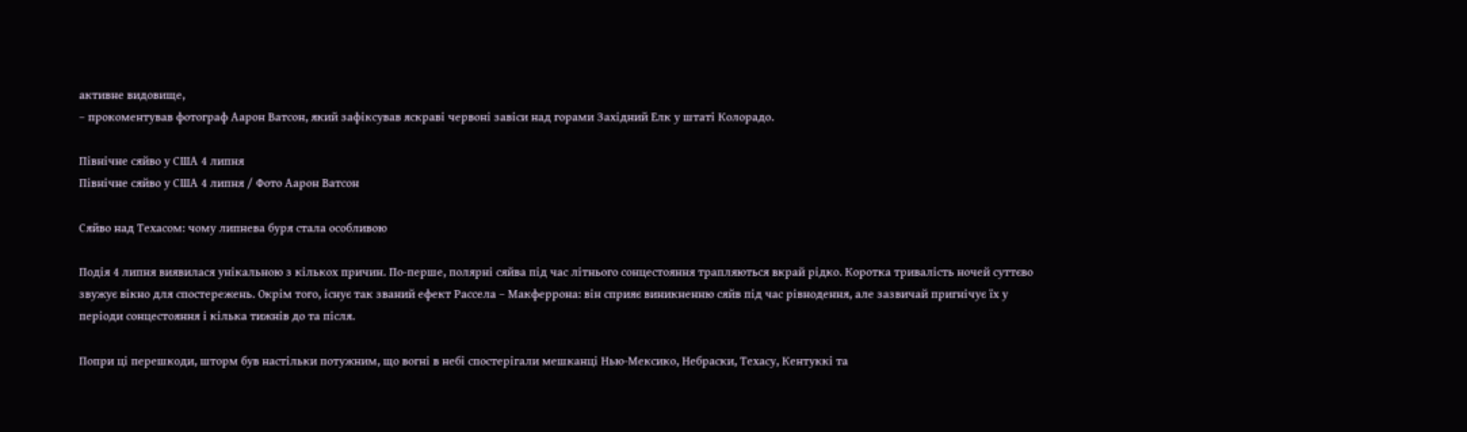активне видовище,
– прокоментував фотограф Аарон Ватсон, який зафіксував яскраві червоні завіси над горами Західний Елк у штаті Колорадо.

Північне сяйво у США 4 липня
Північне сяйво у США 4 липня / Фото Аарон Ватсон

Сяйво над Техасом: чому липнева буря стала особливою

Подія 4 липня виявилася унікальною з кількох причин. По-перше, полярні сяйва під час літнього сонцестояння трапляються вкрай рідко. Коротка тривалість ночей суттєво звужує вікно для спостережень. Окрім того, існує так званий ефект Рассела – Макферрона: він сприяє виникненню сяйв під час рівнодення, але зазвичай пригнічує їх у періоди сонцестояння і кілька тижнів до та після.

Попри ці перешкоди, шторм був настільки потужним, що вогні в небі спостерігали мешканці Нью-Мексико, Небраски, Техасу, Кентуккі та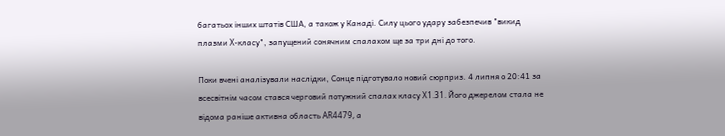багатьох інших штатів США, а також у Канаді. Силу цього удару забезпечив "викид плазми X-класу", запущений сонячним спалахом ще за три дні до того.

Поки вчені аналізували наслідки, Сонце підготувало новий сюрприз. 4 липня о 20:41 за всесвітнім часом стався черговий потужний спалах класу X1.31. Його джерелом стала не відома раніше активна область AR4479, а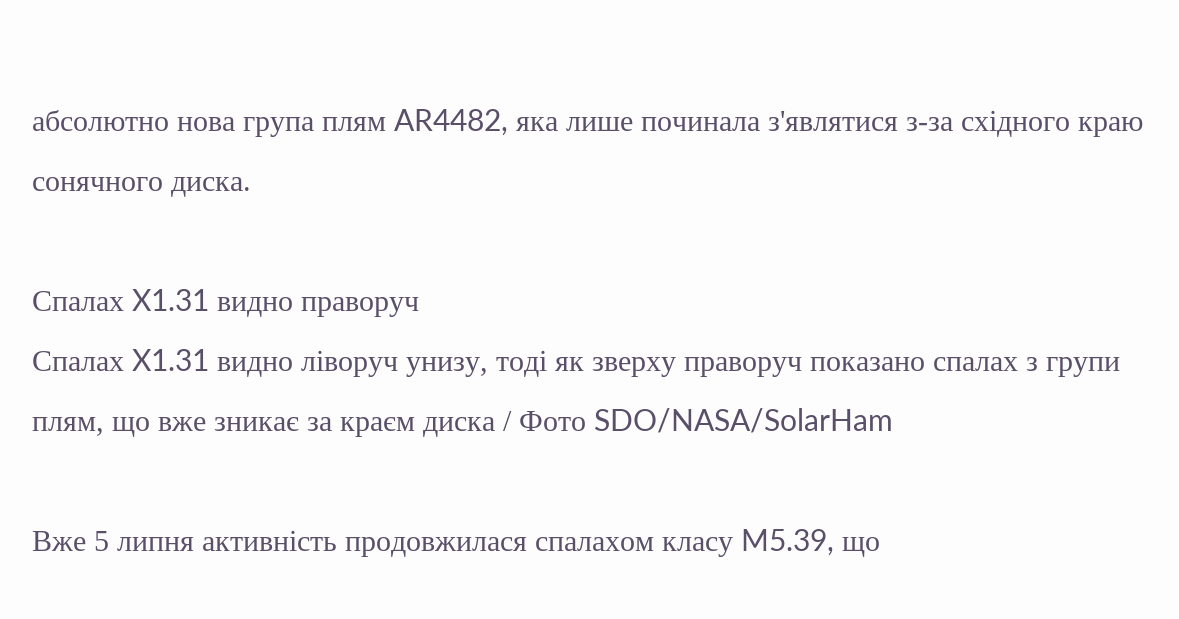абсолютно нова група плям AR4482, яка лише починала з'являтися з-за східного краю сонячного диска.

Спалах X1.31 видно праворуч
Спалах X1.31 видно ліворуч унизу, тоді як зверху праворуч показано спалах з групи плям, що вже зникає за краєм диска / Фото SDO/NASA/SolarHam

Вже 5 липня активність продовжилася спалахом класу M5.39, що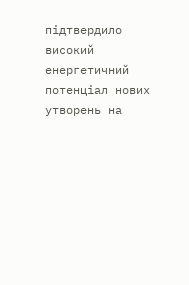підтвердило високий енергетичний потенціал нових утворень на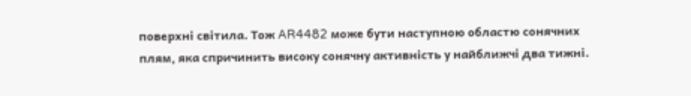поверхні світила. Тож AR4482 може бути наступною областю сонячних плям, яка спричинить високу сонячну активність у найближчі два тижні.